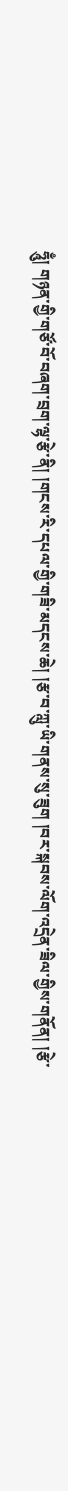ཧཱུྃ། གཉན་གྱི་གཙོ་བོ་བཞག་བྲག་ལྷ་རྩེ་ནི། །གངས་རི་དཔལ་གྱི་གཟི་མདངས་ཆེ། །རྩ་བ་ཀླུ་ཡི་གནས་སུ་ཟུག །བར་སྐབས་ལོག་འདྲེན་ཟིལ་གྱིས་གནོན། །རྩེ་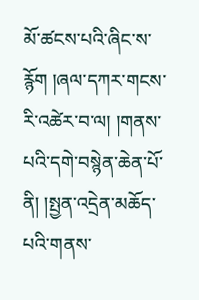མོ་ཚངས་པའི་ཞིང་ས་རྙོག །ཞལ་དཀར་གངས་རི་འཚེར་བ་ལ། །གནས་པའི་དགེ་བསྙེན་ཆེན་པོ་ནི། །སྤྱན་འདྲེན་མཆོད་པའི་གནས་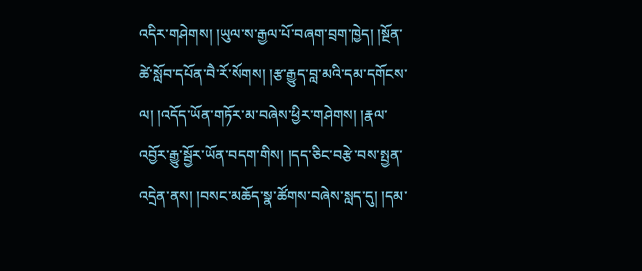འདིར་གཤེགས། །ཡུལ་ས་རྒྱལ་པོ་བཞག་བྲག་ཁྱེད། །སྔོན་ཚེ་སློབ་དཔོན་བཻ་རོ་སོགས། །རྩ་རྒྱུད་བླ་མའི་དམ་དགོངས་ལ། །འདོད་ཡོན་གཏོར་མ་བཞེས་ཕྱིར་གཤེགས། །རྣལ་འབྱོར་རྒྱུ་སྦྱོར་ཡོན་བདག་གིས། །དད་ཅིང་བརྩེ་བས་སྤྱན་འདྲེན་ནས། །བསང་མཆོད་སྣ་ཚོགས་བཞེས་སླད་དུ། །དམ་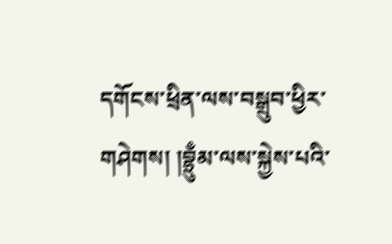དགོངས་ཕྲིན་ལས་བསྒྲུབ་ཕྱིར་གཤེགས། །བྷྲུྃམ་ལས་སྐྱེས་པའི་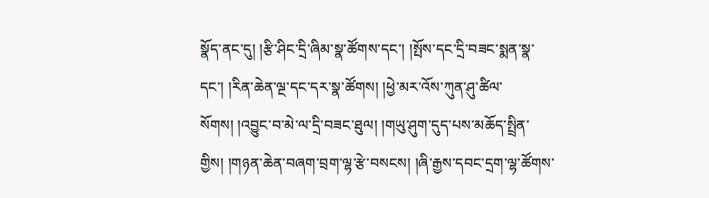སྣོད་ནང་དུ། །རྩི་ཤིང་དྲི་ཞིམ་སྣ་ཚོགས་དང་། །སྤོས་དང་དྲི་བཟང་སྨན་སྣ་དང་། །རིན་ཆེན་ལྔ་དང་དར་སྣ་ཚོགས། །ཕྱེ་མར་འོས་ཀུན་ཤུ་ཚིལ་སོགས། །འབྱུང་བ་མེ་ལ་དྲི་བཟང་ཐུལ། །གཡུ་ཤུག་དུད་པས་མཆོད་སྤྲིན་གྱིས། །གཉན་ཆེན་བཞག་བྲག་ལྷ་རྩེ་བསངས། །ཞི་རྒྱས་དབང་དྲག་ལྷ་ཚོགས་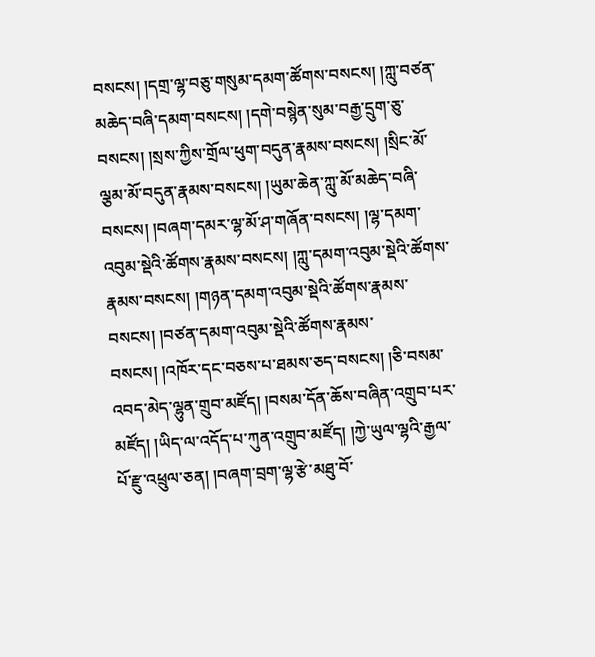བསངས། །དགྲ་ལྷ་བཅུ་གསུམ་དམག་ཚོགས་བསངས། །ཀླུ་བཙན་མཆེད་བཞི་དམག་བསངས། །དགེ་བསྙེན་སུམ་བརྒྱ་དྲུག་ཅུ་བསངས། །སྲས་ཀྱིས་གྲོལ་ཕུག་བདུན་རྣམས་བསངས། །སྲིང་མོ་ལྕམ་མོ་བདུན་རྣམས་བསངས། །ཡུམ་ཆེན་ཀླུ་མོ་མཆེད་བཞི་བསངས། །བཞག་དམར་ལྷ་མོ་ཤ་གཞོན་བསངས། །ལྷ་དམག་འབུམ་སྡེའི་ཚོགས་རྣམས་བསངས། །ཀླུ་དམག་འབུམ་སྡེའི་ཚོགས་རྣམས་བསངས། །གཉན་དམག་འབུམ་སྡེའི་ཚོགས་རྣམས་བསངས། །བཙན་དམག་འབུམ་སྡེའི་ཚོགས་རྣམས་བསངས། །འཁོར་དང་བཅས་པ་ཐམས་ཅད་བསངས། །ཅི་བསམ་འབད་མེད་ལྷུན་གྲུབ་མཛོད། །བསམ་དོན་ཆོས་བཞིན་འགྲུབ་པར་མཛོད། །ཡིད་ལ་འདོད་པ་ཀུན་འགྲུབ་མཛོད། །ཀྱེ་ཡུལ་ལྷའི་རྒྱལ་པོ་རྫུ་འཕྲུལ་ཅན། །བཞག་བྲག་ལྷ་རྩེ་མཐུ་བོ་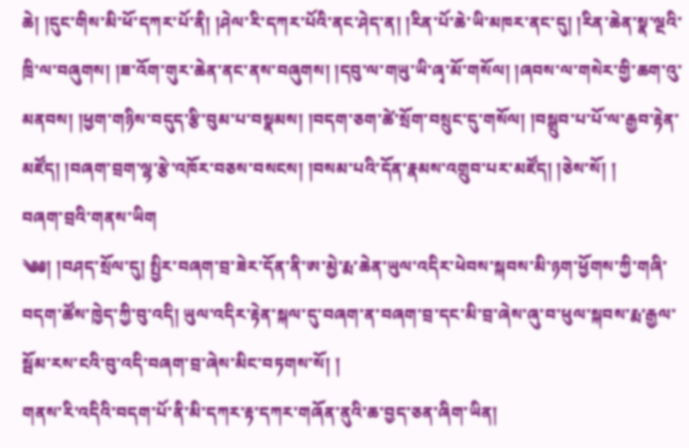ཆེ། །དུང་གིས་མི་ཕོ་དཀར་པོ་ནི། །ཤེལ་རི་དཀར་པོའི་ནང་ཤེད་ན། །རིན་པོ་ཆེ་ཡི་མཁར་ནང་དུ། །རིན་ཆེན་སྣ་ལྔའི་ཁྲི་ལ་བཞུགས། །ཟ་འོག་གུར་ཆེན་ནང་ནས་བཞུགས། །དབུ་ལ་གཡུ་ཡི་ཞྭ་མོ་གསོལ། །ཞབས་ལ་གསེར་གྱི་ཆག་འུ་མནབས། །ཕྱག་གཉིས་བདུད་རྩི་བུམ་པ་བསྣམས། །བདག་ཅག་ཚེ་སྲོག་བསྲུང་དུ་གསོལ། །བསྒྲུབ་པ་པོ་ལ་རྒྱབ་རྟེན་མཛོད། །བཞག་བྲག་ལྷ་རྩེ་འཁོར་བཅས་བསངས། །བསམ་པའི་དོན་རྣམས་འགྲུབ་པར་མཛོད། །ཅེས་སོ། །
བཞག་བྲའི་གནས་ཡིག
༄༅། །བཤད་སྲོལ་དུ། སྤྱིར་བཞག་བྲ་ཟེར་དོན་ནི་ཨ་མྱེ་རྨ་ཆེན་ཡུལ་འདིར་ཕེབས་སྐབས་མི་ཉག་ཕྱོགས་ཀྱི་གཞི་བདག་ཚོས་ཁྱེད་ཀྱི་བུ་འདི། ཡུལ་འདིར་རྟེན་སྐལ་དུ་བཞག་ན་བཞག་བྲ་དང་མི་བྲ་ཞེས་ཞུ་བ་ཕུལ་སྐབས་རྨ་རྒྱལ་སྦོམ་རས་ངའི་བུ་འདི་བཞག་བྲ་ཞེས་མིང་བཏགས་སོ། །
གནས་རི་འདིའི་བདག་པོ་ནི་མི་དཀར་རྟ་དཀར་གཞོན་ནུའི་ཆ་བྱད་ཅན་ཞིག་ཡིན།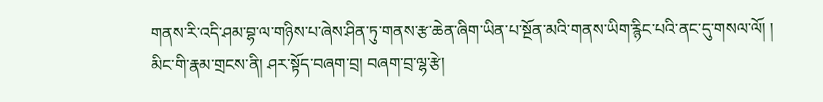གནས་རི་འདི་ཤམ་བྷ་ལ་གཉིས་པ་ཞེས་ཤིན་ཏུ་གནས་རྩ་ཆེན་ཞིག་ཡིན་པ་སྔོན་མའི་གནས་ཡིག་རྙིང་པའི་ནང་དུ་གསལ་ལོ། །
མིང་གི་རྣམ་གྲངས་ནི། ཤར་སྟོད་བཞག་བྲ། བཞག་བྲ་ལྷ་རྩེ།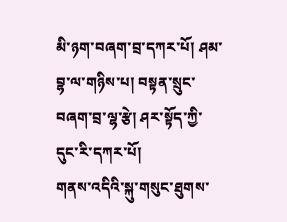མི་ཉག་བཞག་བྲ་དཀར་པོ། ཤམ་བྷ་ལ་གཉིས་པ། བསྟན་སྲུང་བཞག་བྲ་ལྷ་རྩེ། ཤར་སྟོད་ཀྱི་དུང་རི་དཀར་པོ།
གནས་འདིའི་སྐུ་གསུང་ཐུགས་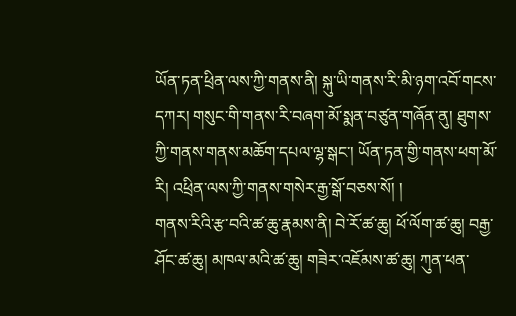ཡོན་ཏན་ཕྲིན་ལས་ཀྱི་གནས་ནི། སྐུ་ཡི་གནས་རི་མི་ཉག་འབོ་གངས་དཀར། གསུང་གི་གནས་རི་བཞག་མོ་སྨན་བཙུན་གཞོན་ནུ། ཐུགས་ཀྱི་གནས་གནས་མཆོག་དཔལ་ལྷ་སྒང་། ཡོན་ཏན་གྱི་གནས་ཕག་མོ་རི། འཕྲིན་ལས་ཀྱི་གནས་གསེར་རྒྱ་སྒོ་བཅས་སོ། །
གནས་རིའི་རྩ་བའི་ཚ་ཆུ་རྣམས་ནི། བེ་རོ་ཚ་ཆུ། ཕོ་ལོག་ཚ་ཆུ། བརྒྱ་ཤོང་ཚ་ཆུ། མཁལ་མའི་ཚ་ཆུ། གཟེར་འཇོམས་ཚ་ཆུ། ཀུན་ཕན་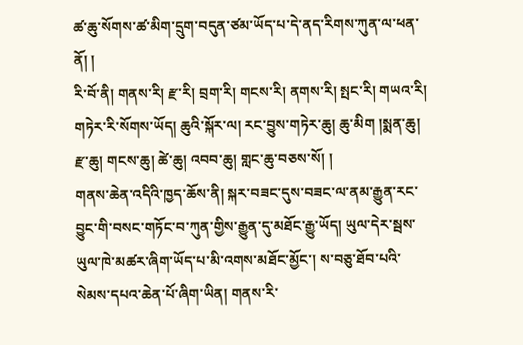ཚ་ཆུ་སོགས་ཚ་མིག་དྲུག་བདུན་ཙམ་ཡོད་པ་དེ་ནད་རིགས་ཀུན་ལ་ཕན་ནོ། །
རི་བོ་ནི། གནས་རི། རྫ་རི། བྲག་རི། གངས་རི། ནགས་རི། སྤང་རི། གཡའ་རི། གཏེར་རི་སོགས་ཡོད། ཆུའི་སྐོར་ལ། རང་བྱུས་གཏེར་ཆུ། ཆུ་མིག །སྨན་ཆུ། རྫ་ཆུ། གངས་ཆུ། ཚེ་ཆུ། འབབ་ཆུ། གླང་ཆུ་བཅས་སོ། །
གནས་ཆེན་འདིའི་ཁྱད་ཆོས་ནི། སྐར་བཟང་དུས་བཟང་ལ་ནམ་རྒྱུན་རང་བྱུང་གི་བསང་གཏོང་བ་ཀུན་གྱིས་རྒྱུན་དུ་མཐོང་རྒྱུ་ཡོད། ཡུལ་དེར་སྦས་ཡུལ་ཁེ་མཚར་ཞིག་ཡོད་པ་མི་འགས་མཐོང་མྱོང་། ས་བཅུ་ཐོབ་པའི་སེམས་དཔའ་ཆེན་པོ་ཞིག་ཡིན། གནས་རི་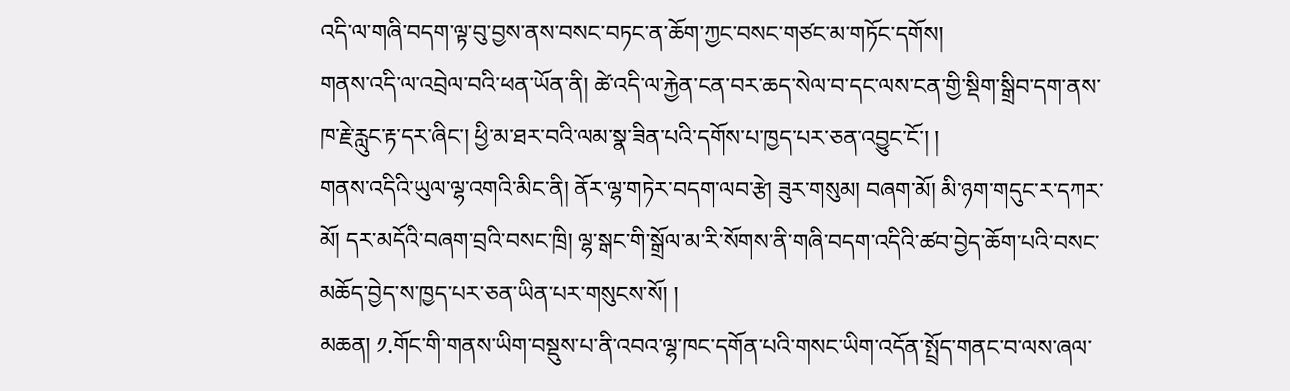འདི་ལ་གཞི་བདག་ལྟ་བུ་བྱས་ནས་བསང་བཏང་ན་ཆོག་ཀྱང་བསང་གཙང་མ་གཏོང་དགོས།
གནས་འདི་ལ་འབྲེལ་བའི་ཕན་ཡོན་ནི། ཚེ་འདི་ལ་རྐྱེན་ངན་བར་ཆད་སེལ་བ་དང་ལས་ངན་གྱི་སྡིག་སྒྲིབ་དག་ནས་ཁ་རྗེ་རླུང་རྟ་དར་ཞིང་། ཕྱི་མ་ཐར་བའི་ལམ་སྣ་ཟིན་པའི་དགོས་པ་ཁྱད་པར་ཅན་འབྱུང་ངོ་། །
གནས་འདིའི་ཡུལ་ལྷ་འགའི་མིང་ནི། ནོར་ལྷ་གཏེར་བདག་ལབ་རྩེ། ཟུར་གསུམ། བཞག་མོ། མི་ཉག་གདུང་ར་དཀར་མོ། དར་མདོའི་བཞག་བྲའི་བསང་ཁྲི། ལྷ་སྒང་གི་སྒྲོལ་མ་རི་སོགས་ནི་གཞི་བདག་འདིའི་ཚབ་བྱེད་ཆོག་པའི་བསང་མཆོད་བྱེད་ས་ཁྱད་པར་ཅན་ཡིན་པར་གསུངས་སོ། །
མཆན། ༡.གོང་གི་གནས་ཡིག་བསྡུས་པ་ནི་འབའ་ལྷ་ཁང་དགོན་པའི་གསང་ཡིག་འདོན་སྤྲོད་གནང་བ་ལས་ཞལ་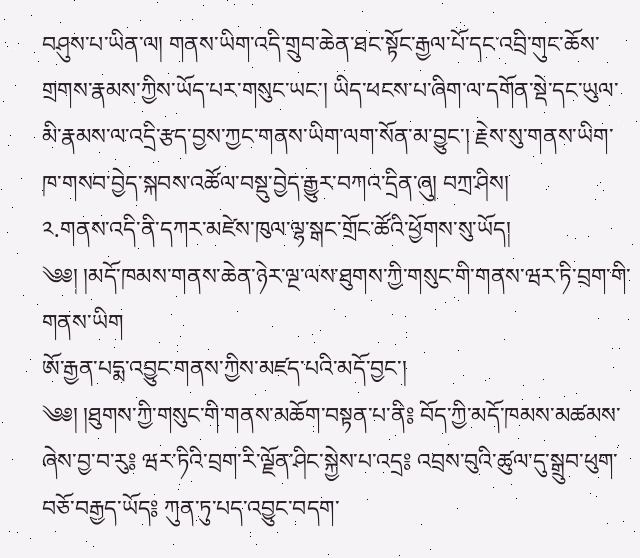བཤུས་པ་ཡིན་ལ། གནས་ཡིག་འདི་གྲུབ་ཆེན་ཐང་སྟོང་རྒྱལ་པོ་དང་འབྲི་གུང་ཆོས་གྲགས་རྣམས་ཀྱིས་ཡོད་པར་གསུང་ཡང་། ཡིད་ཕངས་པ་ཞིག་ལ་དགོན་སྡེ་དང་ཡུལ་མི་རྣམས་ལ་འདྲི་རྩད་བྱས་ཀྱང་གནས་ཡིག་ལག་སོན་མ་བྱུང་། རྗེས་སུ་གནས་ཡིག་ཁ་གསབ་བྱེད་སྐབས་འཚོལ་བསྡུ་བྱེད་རྒྱུར་བཀའ་དྲིན་ཞུ། བཀྲ་ཤིས།
༢.གནས་འདི་ནི་དཀར་མཛེས་ཁུལ་ལྷ་སྒང་གྲོང་ཚོའི་ཕྱོགས་སུ་ཡོད།
༄༅། །མདོ་ཁམས་གནས་ཆེན་ཉེར་ལྔ་ལས་ཐུགས་ཀྱི་གསུང་གི་གནས་ཝར་ཏི་བྲག་གི་གནས་ཡིག
ཨོ་རྒྱན་པདྨ་འབྱུང་གནས་ཀྱིས་མཛད་པའི་མདོ་བྱང་།
༄༅། །ཐུགས་ཀྱི་གསུང་གི་གནས་མཆོག་བསྟན་པ་ནི༔ བོད་ཀྱི་མདོ་ཁམས་མཚམས་ཞེས་བྱ་བ་རུ༔ ཝར་ཏིའི་བྲག་རི་ལྗོན་ཤིང་སྐྱེས་པ་འདྲ༔ འབྲས་བུའི་ཚུལ་དུ་སྒྲུབ་ཕུག་བཅོ་བརྒྱད་ཡོད༔ ཀུན་ཏུ་པད་འབྱུང་བདག་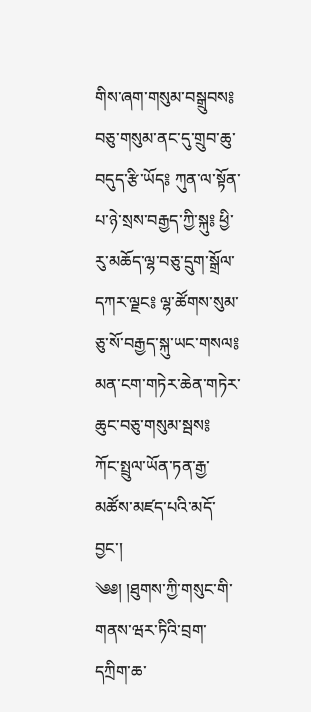གིས་ཞག་གསུམ་བསྒྲུབས༔ བཅུ་གསུམ་ནང་དུ་གྲུབ་ཆུ་བདུད་རྩི་ཡོད༔ ཀུན་ལ་སྟོན་པ་ཉེ་སྲས་བརྒྱད་ཀྱི་སྐུ༔ ཕྱི་རུ་མཆོད་ལྷ་བཅུ་དྲུག་སྒྲོལ་དཀར་ལྗང༔ ལྷ་ཚོགས་སུམ་ཅུ་སོ་བརྒྱད་སྐུ་ཡང་གསལ༔ མན་ངག་གཏེར་ཆེན་གཏེར་ཆུང་བཅུ་གསུམ་སྦས༔
ཀོང་སྤྲུལ་ཡོན་ཏན་རྒྱ་མཚོས་མཛད་པའི་མདོ་བྱང་།
༄༅། །ཐུགས་ཀྱི་གསུང་གི་གནས་ཝར་ཏིའི་བྲག་དཀྲིག་ཆ་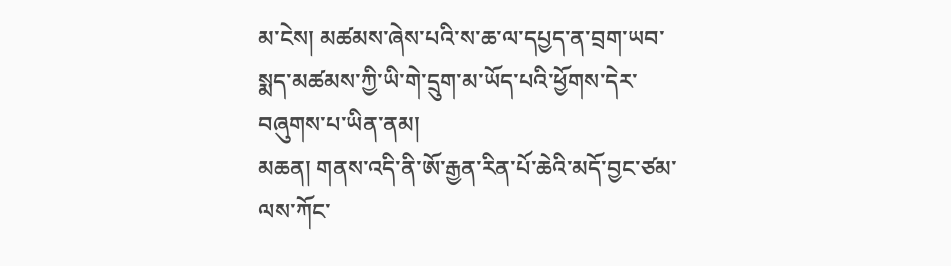མ་ངེས། མཚམས་ཞེས་པའི་ས་ཆ་ལ་དཔྱད་ན་བྲག་ཡབ་སྨད་མཚམས་ཀྱི་ཡི་གེ་དྲུག་མ་ཡོད་པའི་ཕྱོགས་དེར་བཞུགས་པ་ཡིན་ནམ།
མཆན། གནས་འདི་ནི་ཨོ་རྒྱན་རིན་པོ་ཆེའི་མདོ་བྱང་ཙམ་ལས་ཀོང་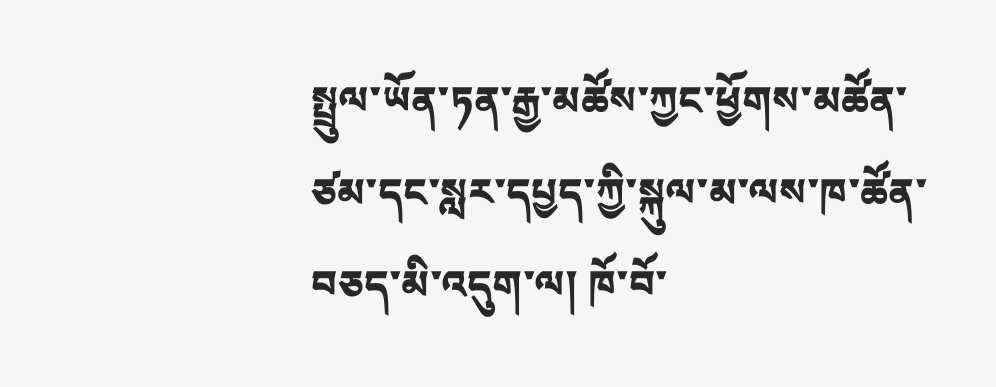སྤྲུལ་ཡོན་ཏན་རྒྱ་མཚོས་ཀྱང་ཕྱོགས་མཚོན་ཙམ་དང་སླར་དཔྱད་ཀྱི་སྐུལ་མ་ལས་ཁ་ཚོན་བཅད་མི་འདུག་ལ། ཁོ་བོ་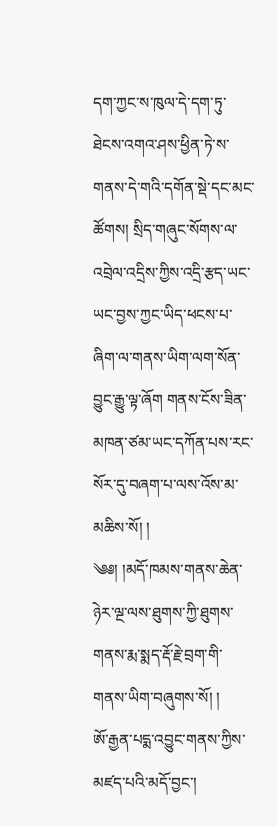དག་ཀྱང་ས་ཁུལ་དེ་དག་ཏུ་ཐེངས་འགའ་ཤས་ཕྱིན་ཏེ་ས་གནས་དེ་གའི་དགོན་སྡེ་དང་མང་ཚོགས། སྲིད་གཞུང་སོགས་ལ་འབྲེལ་འདྲིས་ཀྱིས་འདྲི་རྩད་ཡང་ཡང་བྱས་ཀྱང་ཡིད་ཕངས་པ་ཞིག་ལ་གནས་ཡིག་ལག་སོན་བྱུང་རྒྱུ་ལྟ་ཞོག གནས་ངོས་ཟིན་མཁན་ཙམ་ཡང་དཀོན་པས་རང་སོར་དུ་བཞག་པ་ལས་འོས་མ་མཆིས་སོ། །
༄༅། །མདོ་ཁམས་གནས་ཆེན་ཉེར་ལྔ་ལས་ཐུགས་ཀྱི་ཐུགས་གནས་རྨ་སྨད་རྡོ་རྗེ་བྲག་གི་གནས་ཡིག་བཞུགས་སོ། །
ཨོ་རྒྱན་པདྨ་འབྱུང་གནས་ཀྱིས་མཛད་པའི་མདོ་བྱང་།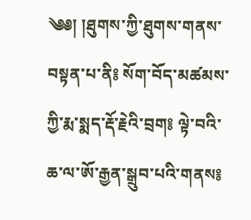༄༅། །ཐུགས་ཀྱི་ཐུགས་གནས་བསྟན་པ་ནི༔ སོག་བོད་མཚམས་ཀྱི་རྨ་སྨད་རྡོ་རྗེའི་བྲག༔ ལྟེ་བའི་ཆ་ལ་ཨོ་རྒྱན་སྒྲུབ་པའི་གནས༔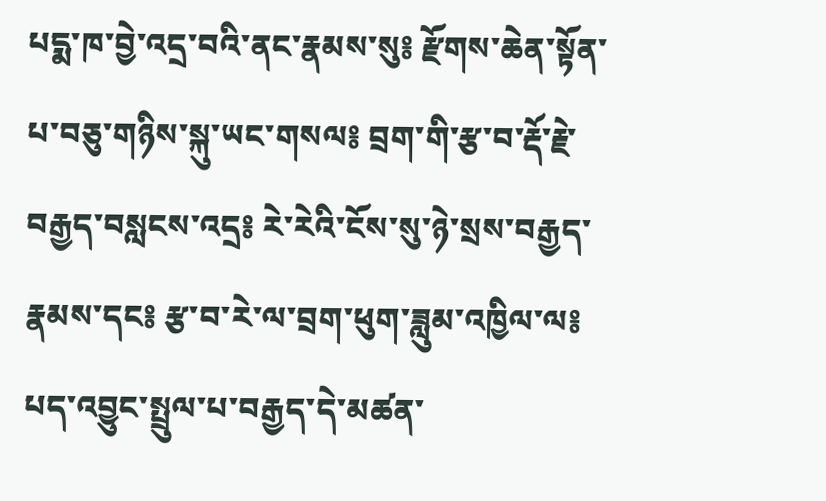པདྨ་ཁ་བྱེ་འདྲ་བའི་ནང་རྣམས་སུ༔ རྫོགས་ཆེན་སྟོན་པ་བཅུ་གཉིས་སྐུ་ཡང་གསལ༔ བྲག་གི་རྩ་བ་རྡོ་རྗེ་བརྒྱད་བསླངས་འདྲ༔ རེ་རེའི་ངོས་སུ་ཉེ་སྲས་བརྒྱད་རྣམས་དང༔ རྩ་བ་རེ་ལ་བྲག་ཕུག་ཟླུམ་འཁྱིལ་ལ༔ པད་འབྱུང་སྤྲུལ་པ་བརྒྱད་དེ་མཚན་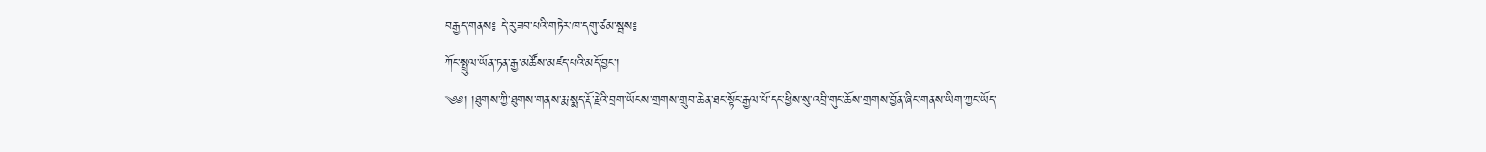བརྒྱད་གནས༔ དེ་རུ་ཟབ་པའི་གཏེར་ཁ་དགུ་ཙམ་སྦས༔
ཀོང་སྤྲུལ་ཡོན་ཏན་རྒྱ་མཚོས་མཛད་པའི་མདོ་བྱང་།
༄༅། །ཐུགས་ཀྱི་ཐུགས་གནས་རྨ་སྨད་རྡོ་རྗེའི་བྲག་ཡོངས་གྲགས་གྲུབ་ཆེན་ཐང་སྟོང་རྒྱལ་པོ་དང་ཕྱིས་སུ་འབྲི་གུང་ཆོས་གྲགས་བྱོན་ཞིང་གནས་ཡིག་ཀྱང་ཡོད་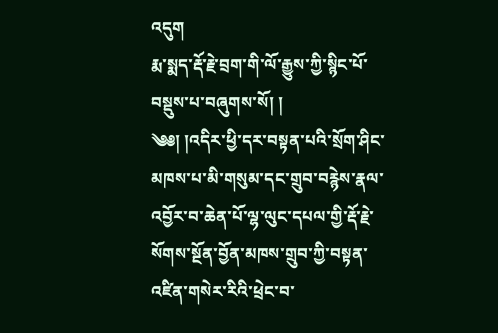འདུག
རྨ་སྨད་རྡོ་རྗེ་བྲག་གི་ལོ་རྒྱུས་ཀྱི་སྙིང་པོ་བསྡུས་པ་བཞུགས་སོ། །
༄༅། །འདིར་ཕྱི་དར་བསྟན་པའི་སྲོག་ཤིང་མཁས་པ་མི་གསུམ་དང་གྲུབ་བརྙེས་རྣལ་འབྱོར་བ་ཆེན་པོ་ལྷ་ལུང་དཔལ་གྱི་རྡོ་རྗེ་སོགས་སྔོན་བྱོན་མཁས་གྲུབ་ཀྱི་བསྟན་འཛིན་གསེར་རིའི་ཕྲེང་བ་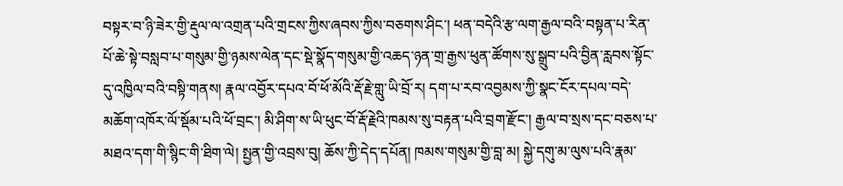བསྟར་བ་ཉི་ཟེར་གྱི་རྡུལ་ལ་འགྲན་པའི་གྲངས་ཀྱིས་ཞབས་ཀྱིས་བཅགས་ཤིང་། ཕན་བདེའི་རྩ་ལག་རྒྱལ་བའི་བསྟན་པ་རིན་པོ་ཆེ་སྟེ་བསླབ་པ་གསུམ་གྱི་ཉམས་ལེན་དང་སྡེ་སྣོད་གསུམ་གྱི་འཆད་ཉན་གྲ་རྒྱས་ཕུན་ཚོགས་སུ་སྒྲུབ་པའི་བྱིན་རླབས་སྟོང་དུ་འཁྱིལ་བའི་བསྟི་གནས། རྣལ་འབྱོར་དཔའ་བོ་ཕོ་མོའི་རྡོ་རྗེ་གླུ་ཡི་བྲོ་ར། དག་པ་རབ་འབྱམས་ཀྱི་སྣང་ངོར་དཔལ་བདེ་མཆོག་འཁོར་ལོ་སྡོམ་པའི་ཕོ་བྲང་། མི་ཤིག་ས་ཡི་ཕུང་བོ་རྡོ་རྗེའི་ཁམས་སུ་བརྟན་པའི་བྲག་རྫོང་། རྒྱལ་བ་སྲས་དང་བཅས་པ་མཐའ་དག་གི་སྙིང་གི་ཐིག་ལེ། སྤྱན་གྱི་འབྲས་བུ། ཆོས་ཀྱི་དེད་དཔོན། ཁམས་གསུམ་གྱི་བླ་མ། སྐྱེ་དགུ་མ་ལུས་པའི་རྣམ་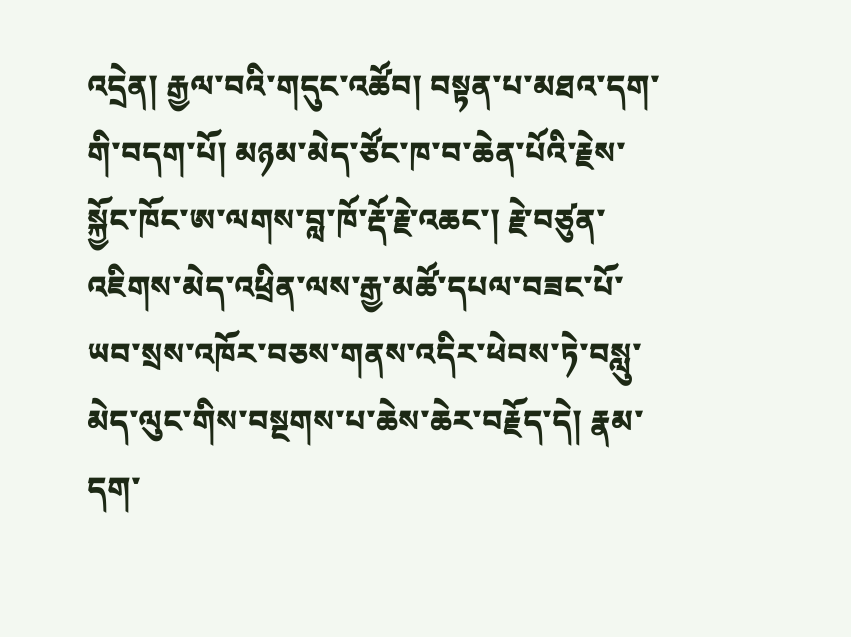འདྲེན། རྒྱལ་བའི་གདུང་འཚོབ། བསྟན་པ་མཐའ་དག་གི་བདག་པོ། མཉམ་མེད་ཙོང་ཁ་བ་ཆེན་པོའི་རྗེས་སྐྱོང་ཁོང་ཨ་ལགས་བླ་ཁོ་རྡོ་རྗེ་འཆང་། རྗེ་བཙུན་འཇིགས་མེད་འཕྲིན་ལས་རྒྱ་མཚོ་དཔལ་བཟང་པོ་ཡབ་སྲས་འཁོར་བཅས་གནས་འདིར་ཕེབས་ཏེ་བསླུ་མེད་ལུང་གིས་བསྔགས་པ་ཆེས་ཆེར་བརྗོད་དེ། རྣམ་དག་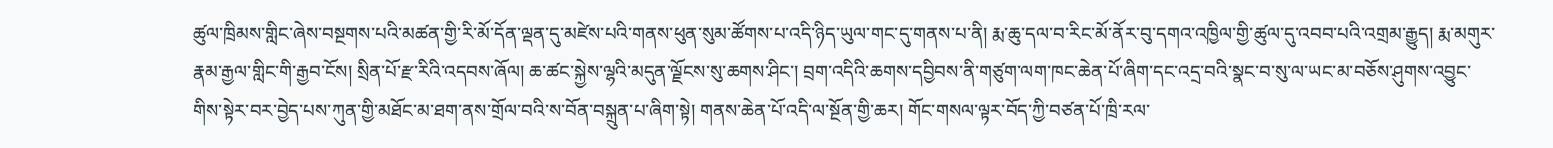ཚུལ་ཁྲིམས་གླིང་ཞེས་བསྔགས་པའི་མཚན་གྱི་རི་མོ་དོན་ལྡན་དུ་མཛེས་པའི་གནས་ཕུན་སུམ་ཚོགས་པ་འདི་ཉིད་ཡུལ་གང་དུ་གནས་པ་ནི། རྨ་ཆུ་དལ་བ་རིང་མོ་ནོར་བུ་དགའ་འཁྱིལ་གྱི་ཚུལ་དུ་འབབ་པའི་འགྲམ་རྒྱུད། རྨ་མགུར་རྣམ་རྒྱལ་གླིང་གི་རྒྱབ་ངོས། སྲིན་པོ་རྫ་རིའི་འདབས་ཞོལ། ཆ་ཚང་སྐྱེས་ལྷའི་མདུན་ལྗོངས་སུ་ཆགས་ཤིང་། བྲག་འདིའི་ཆགས་དབྱིབས་ནི་གཙུག་ལག་ཁང་ཆེན་པོ་ཞིག་དང་འདྲ་བའི་སྣང་བ་སུ་ལ་ཡང་མ་བཅོས་ཤུགས་འབྱུང་གིས་སྟེར་བར་བྱེད་པས་ཀུན་གྱི་མཐོང་མ་ཐག་ནས་གྲོལ་བའི་ས་བོན་བསྐྲུན་པ་ཞིག་སྟེ། གནས་ཆེན་པོ་འདི་ལ་སྔོན་གྱི་ཆར། གོང་གསལ་ལྟར་བོད་ཀྱི་བཙན་པོ་ཁྲི་རལ་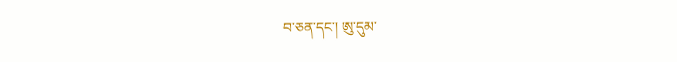བ་ཅན་དང་། ཨུ་དུམ་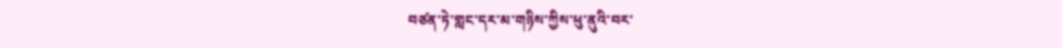བཙན་ཏེ་གླང་དར་མ་གཉིས་ཀྱིས་ཕུ་ནུའི་བར་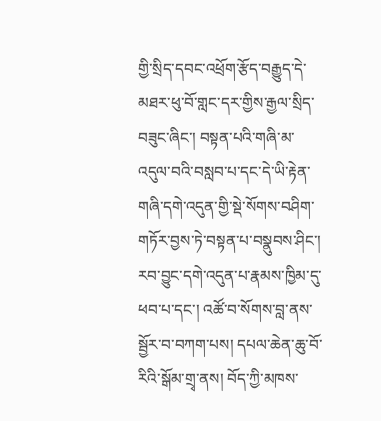གྱི་སྲིད་དབང་འཕྲོག་རྩོད་བརྒྱུད་དེ་མཐར་ཕུ་བོ་གླང་དར་གྱིས་རྒྱལ་སྲིད་བཟུང་ཞིང་། བསྟན་པའི་གཞི་མ་འདུལ་བའི་བསླབ་པ་དང་དེ་ཡི་རྟེན་གཞི་དགེ་འདུན་གྱི་སྡེ་སོགས་བཤིག་གཏོར་བྱས་ཏེ་བསྟན་པ་བསྣུབས་ཤིང་། རབ་བྱུང་དགེ་འདུན་པ་རྣམས་ཁྱིམ་དུ་ཕབ་པ་དང་། འཚོ་བ་སོགས་བླ་ནས་སྦྱོར་བ་བཀག་པས། དཔལ་ཆེན་ཆུ་བོ་རིའི་སྒོམ་གྲྭ་ནས། བོད་ཀྱི་མཁས་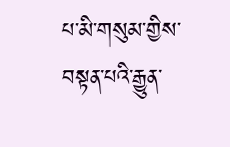པ་མི་གསུམ་གྱིས་བསྟན་པའི་རྒྱུན་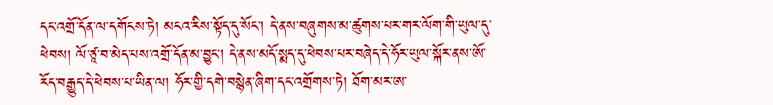དང་འགྲོ་དོན་ལ་དགོངས་ཏེ། མངའ་རིས་སྟོད་དུ་སོང་། དེ་ནས་བཞུགས་མ་ཚུགས་པར་གར་ལོག་གི་ཡུལ་དུ་ཕེབས། ལོ་ཙཱ་བ་མེད་པས་འགྲོ་དོན་མ་བྱུང་། དེ་ནས་མདོ་སྨད་དུ་ཕེབས་པར་བཞེད་དེ་ཧོར་ཡུལ་སྐོར་ནས་ཨོ་རོད་བརྒྱུད་དེ་ཕེབས་པ་ཡིན་ལ། ཧོར་གྱི་དགེ་བསྙེན་ཞིག་དང་འགྲོགས་ཏེ། ཐོག་མར་ཨ་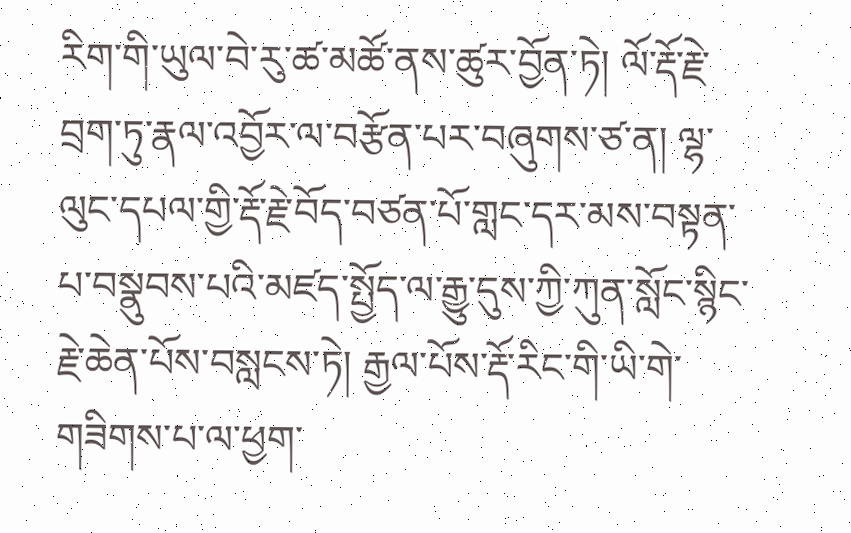རིག་གི་ཡུལ་བེ་རུ་ཚ་མཚོ་ནས་ཚུར་བྱོན་ཏེ། ལོ་རྡོ་རྗེ་བྲག་ཏུ་རྣལ་འབྱོར་ལ་བརྩོན་པར་བཞུགས་ཙ་ན། ལྷ་ལུང་དཔལ་གྱི་རྡོ་རྗེ་བོད་བཙན་པོ་གླང་དར་མས་བསྟན་པ་བསྣུབས་པའི་མཛད་སྤྱོད་ལ་རྒྱུ་དུས་ཀྱི་ཀུན་སློང་སྙིང་རྗེ་ཆེན་པོས་བསླངས་ཏེ། རྒྱལ་པོས་རྡོ་རིང་གི་ཡི་གེ་གཟིགས་པ་ལ་ཕྱག་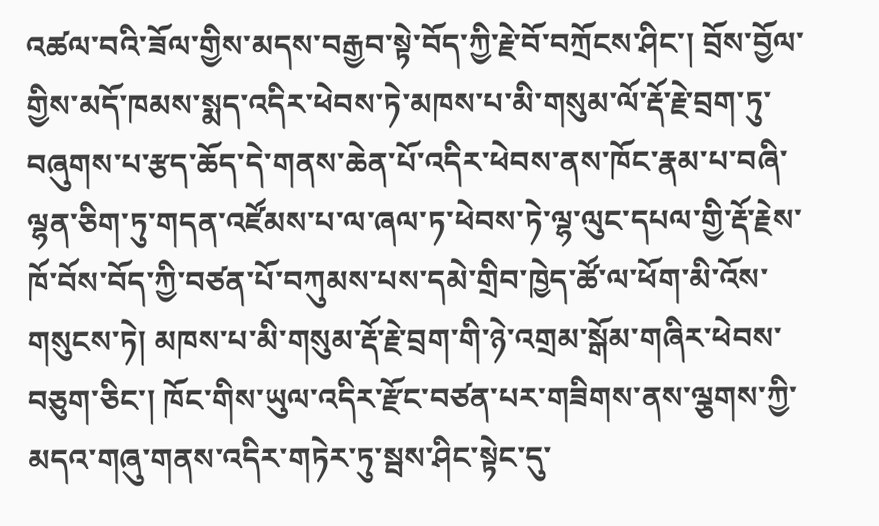འཚལ་བའི་ཟོལ་གྱིས་མདས་བརྒྱབ་སྟེ་བོད་ཀྱི་རྗེ་བོ་བཀྲོངས་ཤིང་། བྲོས་བྱོལ་གྱིས་མདོ་ཁམས་སྨད་འདིར་ཕེབས་ཏེ་མཁས་པ་མི་གསུམ་ལོ་རྡོ་རྗེ་བྲག་ཏུ་བཞུགས་པ་རྩད་ཆོད་དེ་གནས་ཆེན་པོ་འདིར་ཕེབས་ནས་ཁོང་རྣམ་པ་བཞི་ལྷན་ཅིག་ཏུ་གདན་འཛོམས་པ་ལ་ཞལ་ཏ་ཕེབས་ཏེ་ལྷ་ལུང་དཔལ་གྱི་རྡོ་རྗེས་ཁོ་བོས་བོད་ཀྱི་བཙན་པོ་བཀུམས་པས་དམེ་གྲིབ་ཁྱེད་ཚོ་ལ་ཕོག་མི་འོས་གསུངས་ཏེ། མཁས་པ་མི་གསུམ་རྡོ་རྗེ་བྲག་གི་ཉེ་འགྲམ་སྒོམ་གཞིར་ཕེབས་བཅུག་ཅིང་། ཁོང་གིས་ཡུལ་འདིར་རྫོང་བཙན་པར་གཟིགས་ནས་ལྕགས་ཀྱི་མདའ་གཞུ་གནས་འདིར་གཏེར་ཏུ་སྦས་ཤིང་སྟེང་དུ་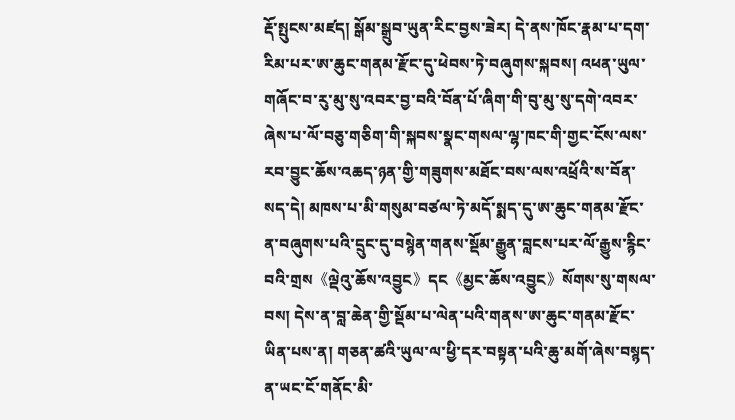རྡོ་སྤུངས་མཛད། སྒོམ་སྒྲུབ་ཡུན་རིང་བྱས་ཟེར། དེ་ནས་ཁོང་རྣམ་པ་དག་རིམ་པར་ཨ་ཆུང་གནམ་རྫོང་དུ་ཕེབས་ཏེ་བཞུགས་སྐབས། འཕན་ཡུལ་གཞོང་བ་རུ་མུ་སུ་འབར་བྱ་བའི་བོན་པོ་ཞིག་གི་བུ་མུ་སུ་དགེ་འབར་ཞེས་པ་ལོ་བཅུ་གཅིག་གི་སྐབས་སྣང་གསལ་ལྷ་ཁང་གི་གྱང་ངོས་ལས་རབ་བྱུང་ཆོས་འཆད་ཉན་གྱི་གཟུགས་མཐོང་བས་ལས་འཕྲོའི་ས་བོན་སད་དེ། མཁས་པ་མི་གསུམ་བཙལ་ཏེ་མདོ་སྨད་དུ་ཨ་ཆུང་གནམ་རྫོང་ན་བཞུགས་པའི་དྲུང་དུ་བསྙེན་གནས་སྡོམ་རྒྱུན་བླངས་པར་ལོ་རྒྱུས་རྙིང་བའི་གྲས《ལྡེའུ་ཆོས་འབྱུང》དང《མྱང་ཆོས་འབྱུང》སོགས་སུ་གསལ་བས། དེས་ན་བླ་ཆེན་གྱི་སྡོམ་པ་ལེན་པའི་གནས་ཨ་ཆུང་གནམ་རྫོང་ཡིན་པས་ན། གཅན་ཚའི་ཡུལ་ལ་ཕྱི་དར་བསྟན་པའི་ཆུ་མགོ་ཞེས་བསྙད་ན་ཡང་ངོ་གནོང་མི་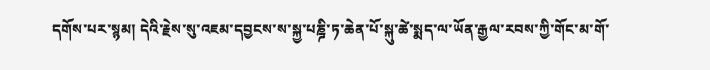དགོས་པར་སྙམ། དེའི་རྗེས་སུ་འཇམ་དབྱངས་ས་སྐྱ་པཎྜི་ཏ་ཆེན་པོ་སྐུ་ཚེ་སྨད་ལ་ཡོན་རྒྱལ་རབས་ཀྱི་གོང་མ་གོ་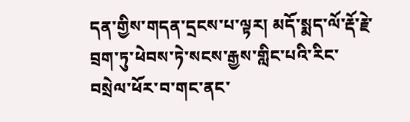དན་གྱིས་གདན་དྲངས་པ་ལྟར། མདོ་སྨད་ལོ་རྡོ་རྗེ་བྲག་ཏུ་ཕེབས་ཏེ་སངས་རྒྱས་གླིང་པའི་རིང་བསྲེལ་ཕོར་བ་གང་ནང་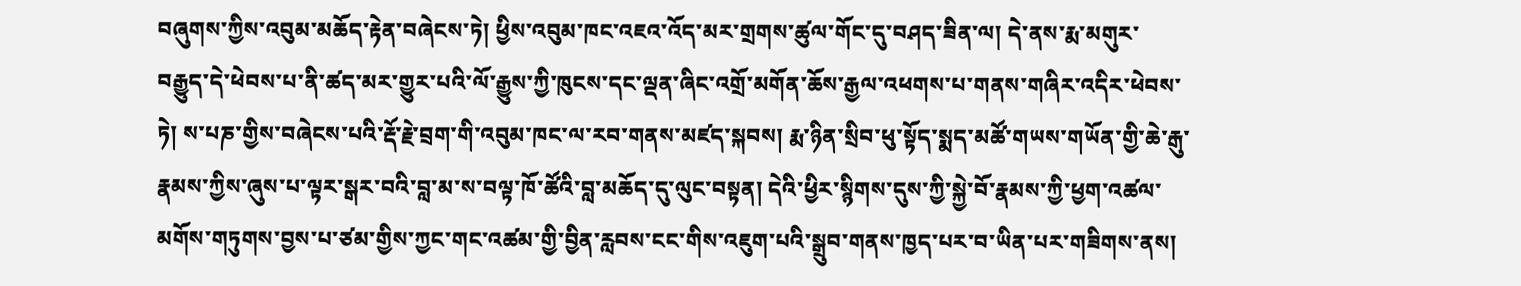བཞུགས་ཀྱིས་འབུམ་མཆོད་རྟེན་བཞེངས་ཏེ། ཕྱིས་འབུམ་ཁང་འཇའ་འོད་མར་གྲགས་ཚུལ་གོང་དུ་བཤད་ཟིན་ལ། དེ་ནས་རྨ་མགུར་བརྒྱུད་དེ་ཕེབས་པ་ནི་ཚད་མར་གྱུར་པའི་ལོ་རྒྱུས་ཀྱི་ཁུངས་དང་ལྡན་ཞིང་འགྲོ་མགོན་ཆོས་རྒྱལ་འཕགས་པ་གནས་གཞིར་འདིར་ཕེབས་ཏེ། ས་པཎ་གྱིས་བཞེངས་པའི་རྡོ་རྗེ་བྲག་གི་འབུམ་ཁང་ལ་རབ་གནས་མཛད་སྐབས། རྨ་ཉིན་སྲིབ་ཕུ་སྟོད་སྨད་མཚོ་གཡས་གཡོན་གྱི་ཆེ་རྒུ་རྣམས་ཀྱིས་ཞུས་པ་ལྟར་སྒར་བའི་བླ་མ་ས་བལྟ་ཁོ་ཚོའི་བླ་མཆོད་དུ་ལུང་བསྟན། དེའི་ཕྱིར་སྙིགས་དུས་ཀྱི་སྐྱེ་བོ་རྣམས་ཀྱི་ཕྱག་འཚལ་མགོས་གཏུགས་བྱས་པ་ཙམ་གྱིས་ཀྱང་གང་འཚམ་གྱི་བྱིན་རླབས་ངང་གིས་འཇུག་པའི་སྒྲུབ་གནས་ཁྱད་པར་བ་ཡིན་པར་གཟིགས་ནས།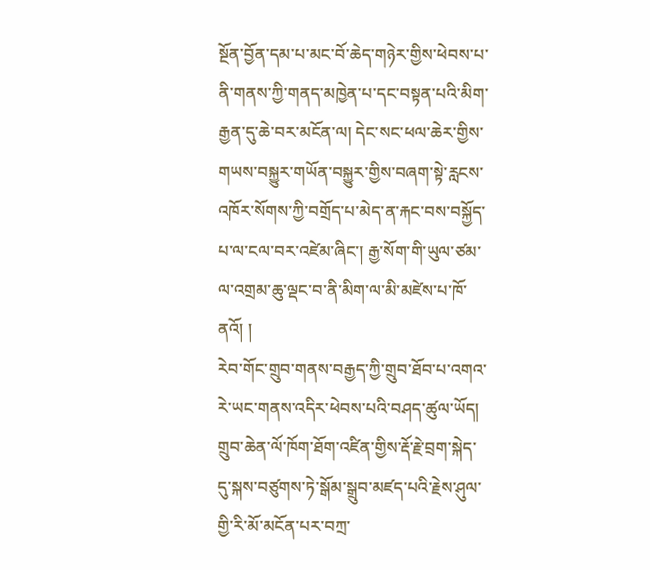སྔོན་བྱོན་དམ་པ་མང་བོ་ཆེད་གཉེར་གྱིས་ཕེབས་པ་ནི་གནས་ཀྱི་གནད་མཁྱེན་པ་དང་བསྟན་པའི་མིག་རྒྱན་དུ་ཆེ་བར་མངོན་ལ། དེང་སང་ཕལ་ཆེར་གྱིས་གཡས་བསྐྱུར་གཡོན་བསྐྱུར་གྱིས་བཞག་སྟེ་རླངས་འཁོར་སོགས་ཀྱི་བགྲོད་པ་མེད་ན་རྐང་བས་བསྐྱོད་པ་ལ་ངལ་བར་འཛེམ་ཞིང་། རྒྱ་སོག་གི་ཡུལ་ཙམ་ལ་འགྲམ་ཆུ་ལྡང་བ་ནི་མིག་ལ་མི་མཛེས་པ་ཁོ་ནའོ། །
རེབ་གོང་གྲུབ་གནས་བརྒྱད་ཀྱི་གྲུབ་ཐོབ་པ་འགའ་རེ་ཡང་གནས་འདིར་ཕེབས་པའི་བཤད་ཚུལ་ཡོད། གྲུབ་ཆེན་ལོ་ཁོག་ཐོག་འཛིན་གྱིས་རྡོ་རྗེ་བྲག་སྐེད་དུ་སྐས་བཙུགས་ཏེ་སྒོམ་སྒྲུབ་མཛད་པའི་རྗེས་ཤུལ་གྱི་རི་མོ་མངོན་པར་བཀྲ་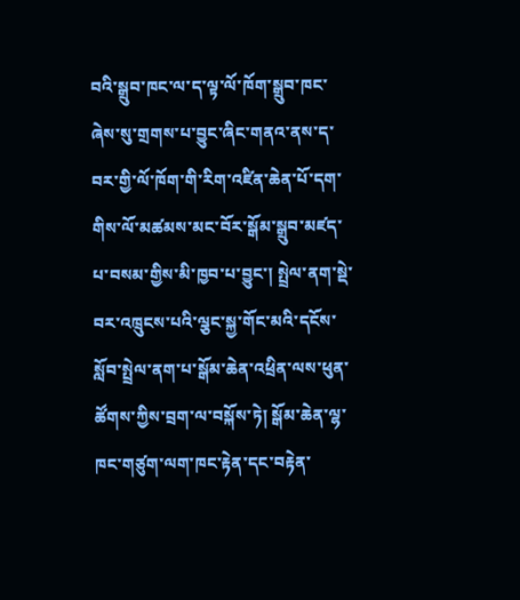བའི་སྒྲུབ་ཁང་ལ་ད་ལྟ་ལོ་ཁོག་སྒྲུབ་ཁང་ཞེས་སུ་གྲགས་པ་བྱུང་ཞིང་གནའ་ནས་ད་བར་གྱི་ལོ་ཁོག་གི་རིག་འཛིན་ཆེན་པོ་དག་གིས་ལོ་མཚམས་མང་བོར་སྒོམ་སྒྲུབ་མཛད་པ་བསམ་གྱིས་མི་ཁྱབ་པ་བྱུང་། སྤྲེལ་ནག་སྡེ་བར་འཁྲུངས་པའི་ལྕང་སྐྱ་གོང་མའི་དངོས་སློབ་སྤྲེལ་ནག་པ་སྒོམ་ཆེན་འཕྲིན་ལས་ཕུན་ཚོགས་ཀྱིས་བྲག་ལ་བསྐོས་ཏེ། སྒོམ་ཆེན་ལྷ་ཁང་གཙུག་ལག་ཁང་རྟེན་དང་བརྟེན་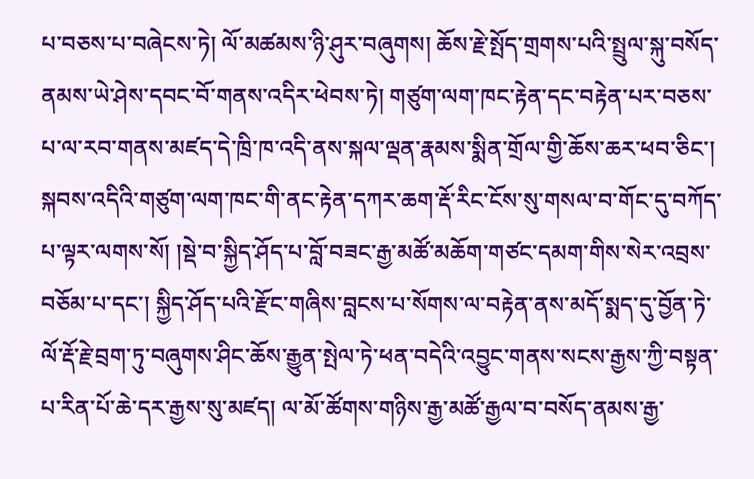པ་བཅས་པ་བཞེངས་ཏེ། ལོ་མཚམས་ཉི་ཤུར་བཞུགས། ཆོས་རྗེ་སྤོད་གྲགས་པའི་སྤྲུལ་སྐུ་བསོད་ནམས་ཡེ་ཤེས་དབང་བོ་གནས་འདིར་ཕེབས་ཏེ། གཙུག་ལག་ཁང་རྟེན་དང་བརྟེན་པར་བཅས་པ་ལ་རབ་གནས་མཛད་དེ་ཁྲི་ཁ་འདི་ནས་སྐལ་ལྡན་རྣམས་སྨིན་གྲོལ་གྱི་ཆོས་ཆར་ཕབ་ཅིང་། སྐབས་འདིའི་གཙུག་ལག་ཁང་གི་ནང་རྟེན་དཀར་ཆག་རྡོ་རིང་ངོས་སུ་གསལ་བ་གོང་དུ་བཀོད་པ་ལྟར་ལགས་སོ། །སྡེ་བ་སྐྱིད་ཤོད་པ་བློ་བཟང་རྒྱ་མཚོ་མཆོག་གཙང་དམག་གིས་སེར་འབྲས་བཅོམ་པ་དང་། སྐྱིད་ཤོད་པའི་རྫོང་གཞིས་བླངས་པ་སོགས་ལ་བརྟེན་ནས་མདོ་སྨད་དུ་བྱོན་ཏེ་ལོ་རྡོ་རྗེ་བྲག་ཏུ་བཞུགས་ཤིང་ཆོས་རྒྱུན་སྤེལ་ཏེ་ཕན་བདེའི་འབྱུང་གནས་སངས་རྒྱས་ཀྱི་བསྟན་པ་རིན་པོ་ཆེ་དར་རྒྱས་སུ་མཛད། ལ་མོ་ཚོགས་གཉིས་རྒྱ་མཚོ་རྒྱལ་བ་བསོད་ནམས་རྒྱ་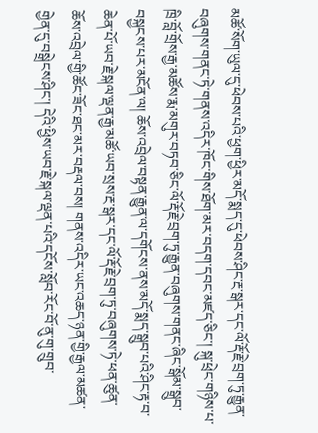མཚོ་སོག་ཡུལ་དུ་ཕེབས་པའི་ཕྱག་ཕྱིར་མདོ་སྨད་དུ་ཕེབས་ཤིང་རྔ་སྒར་དང་ལོ་རྡོ་རྗེ་བྲག་ཏུ་རྒྱུན་བཞུགས་གནང་ཏེ་གནས་འདིར་ཁོང་གིས་ཐོག་མར་བདག་དབང་མཛད་ཅིང་། སྐུ་ཕྲེང་གཉིས་པ་ཁྲི་བློ་གྲོས་རྒྱ་མཚོས་རྨ་མགུར་བཏབ་ཅིང་ལོ་རྡོ་རྗེ་བྲག་ཏུ་རྒྱུན་བཞུགས་གནང་ཞིང་སྒོམ་སྒྲུབ་བསྐྱངས་པར་མངོན་ལ། ཆོས་འབྲེལ་བསྟན་རྒྱུན་ལ་དགོངས་ནས་མདོ་སྨད་སྒྲུབ་པའི་ཤིང་རྟ་བ་ཆེན་པོ་ཡབ་རྗེ་སྐལ་ལྡན་རྒྱ་མཚོ་ཡབ་སྲས་རྔ་སྒར་དང་ལོ་རྡོ་རྗེ་བྲག་ཏུ་བཞུགས་ཏེ་ཕན་ཚུན་ཆོས་འབྲེལ་གྱི་ཚོང་ཟོང་ཐང་མར་བརྡལ་བས། གནས་འདིར་ཡང་འཆད་ཉན་གྱི་རྒྱལ་མཚན་གྱེན་དུ་བསྒྲེངས་ཤིང་། དེའི་ཕྱིས་ཡབ་རྗེ་སྐལ་ལྡན་པའི་དངོས་སློབ་རོང་བོ་ནུ་གུ་གྲུབ་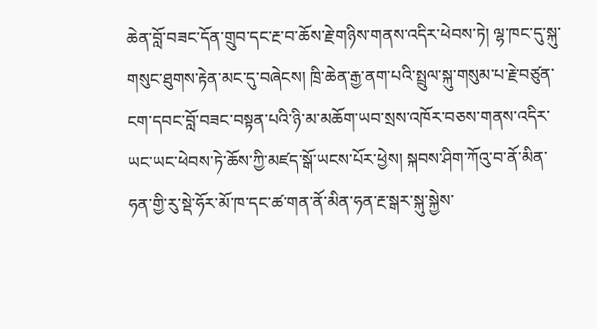ཆེན་བློ་བཟང་དོན་གྲུབ་དང་རྔ་བ་ཆོས་རྗེ་གཉིས་གནས་འདིར་ཕེབས་ཏེ། ལྷ་ཁང་དུ་སྐུ་གསུང་ཐུགས་རྟེན་མང་དུ་བཞེངས། ཁྲི་ཆེན་རྒྱ་ནག་པའི་སྤྲུལ་སྐུ་གསུམ་པ་རྗེ་བཙུན་ངག་དབང་བློ་བཟང་བསྟན་པའི་ཉི་མ་མཆོག་ཡབ་སྲས་འཁོར་བཅས་གནས་འདིར་ཡང་ཡང་ཕེབས་ཏེ་ཆོས་ཀྱི་མཛད་སྒོ་ཡངས་པོར་ཕྱེས། སྐབས་ཤིག་ཀོའུ་བ་ནོ་མིན་ཧན་གྱི་རུ་སྡེ་ཧོར་མོ་ཁ་དང་ཚ་གན་ནོ་མིན་ཧན་རྔ་སྒར་སྐུ་སྐྱེས་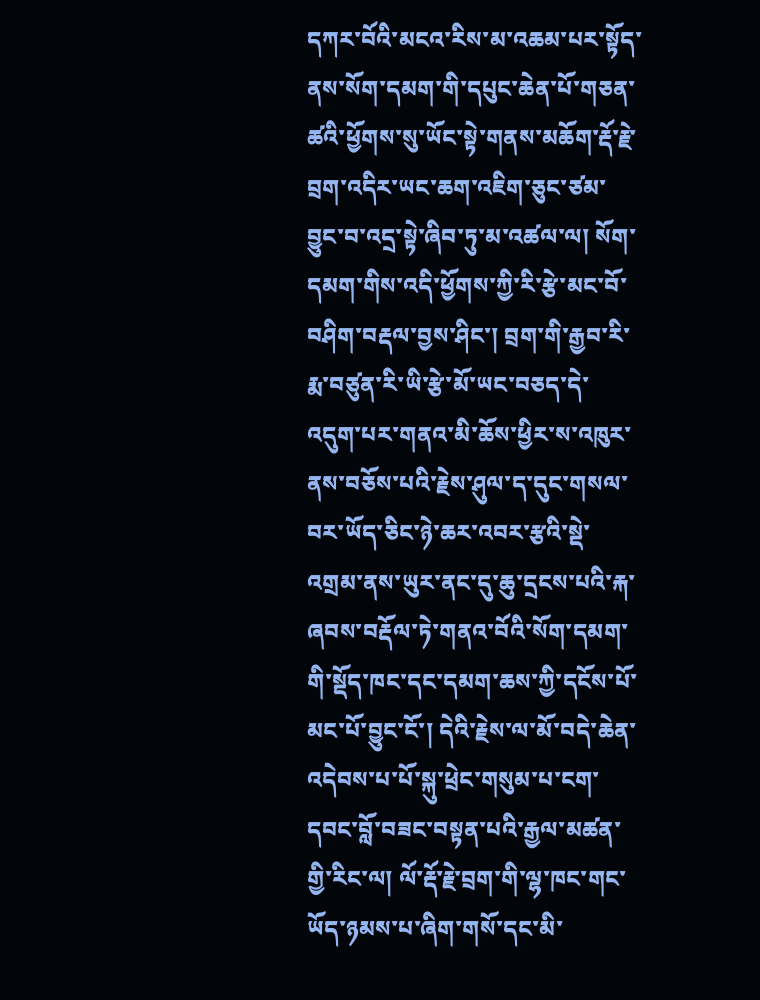དཀར་བོའི་མངའ་རིས་མ་འཆམ་པར་སྟོད་ནས་སོག་དམག་གི་དཔུང་ཆེན་པོ་གཅན་ཚའི་ཕྱོགས་སུ་ཡོང་སྟེ་གནས་མཆོག་རྡོ་རྗེ་བྲག་འདིར་ཡང་ཆག་འཇིག་ཅུང་ཙམ་བྱུང་བ་འདྲ་སྟེ་ཞིབ་ཏུ་མ་འཚལ་ལ། སོག་དམག་གིས་འདི་ཕྱོགས་ཀྱི་རི་རྩེ་མང་བོ་བཤིག་བརྡལ་བྱས་ཤིང་། བྲག་གི་རྒྱབ་རི་རྨ་བཙུན་རི་ཡི་རྩེ་མོ་ཡང་བཅད་དེ་འདུག་པར་གནའ་མི་ཆོས་ཕྱིར་ས་འཁུར་ནས་བཅོས་པའི་རྗེས་ཤུལ་ད་དུང་གསལ་བར་ཡོད་ཅིང་ཉེ་ཆར་འབར་རྩའི་སྡེ་འགྲམ་ནས་ཡུར་ནང་དུ་ཆུ་དྲངས་པའི་རྐ་ཞབས་བརྡོལ་ཏེ་གནའ་བོའི་སོག་དམག་གི་སྡོད་ཁང་དང་དམག་ཆས་ཀྱི་དངོས་པོ་མང་པོ་བྱུང་ངོ་། དེའི་རྗེས་ལ་མོ་བདེ་ཆེན་འདེབས་པ་པོ་སྐུ་ཕྲེང་གསུམ་པ་ངག་དབང་བློ་བཟང་བསྟན་པའི་རྒྱལ་མཚན་གྱི་རིང་ལ། ལོ་རྡོ་རྗེ་བྲག་གི་ལྷ་ཁང་གང་ཡོད་ཉམས་པ་ཞིག་གསོ་དང་མི་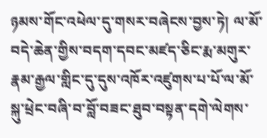ཉམས་གོང་འཕེལ་དུ་གསར་བཞེངས་བྱས་ཏེ། ལ་མོ་བདེ་ཆེན་གྱིས་བདག་དབང་མཛད་ཅིང་རྨ་མགུར་རྣམ་རྒྱལ་གླིང་དུ་དུས་འཁོར་འཛུགས་པ་པོ་ལ་མོ་སྐུ་ཕྲེང་བཞི་བ་བློ་བཟང་ཐུབ་བསྟན་དགེ་ལེགས་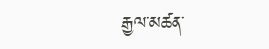རྒྱལ་མཚན་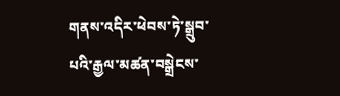གནས་འདིར་ཕེབས་ཏེ་སྒྲུབ་པའི་རྒྱལ་མཚན་བསྒྲེངས་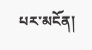པར་མངོན།